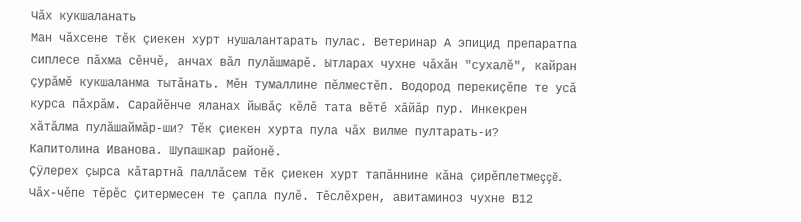Чăх кукшаланать
Ман чăхсене тĕк çиекен хурт нушалантарать пулас. Ветеринар А эпицид препаратпа сиплесе пăхма сĕнчĕ, анчах вăл пулăшмарĕ. Ытларах чухне чăхăн "сухалĕ", кайран çурăмĕ кукшаланма тытăнать. Мĕн тумаллине пĕлместĕп. Водород перекиçĕпе те усă курса пăхрăм. Сарайĕнче яланах йывăç кĕлĕ тата вĕтĕ хăйăр пур. Инкекрен хăтăлма пулăшаймăр-ши? Тĕк çиекен хурта пула чăх вилме пултарать-и?
Капитолина Иванова. Шупашкар районĕ.
Çÿлерех çырса кăтартнă паллăсем тĕк çиекен хурт тапăннине кăна çирĕплетмеççĕ. Чăх-чĕпе тĕрĕс çитермесен те çапла пулĕ. Тĕслĕхрен, авитаминоз чухне В12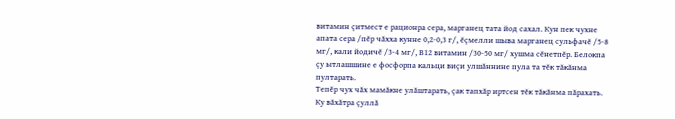витамин çитмест е рационра сера, марганец тата йод сахал. Кун пек чухне апата сера /пĕр чăхха кунне 0,2-0,3 г/, ĕçмелли шыва марганец сульфачĕ /5-8 мг/, кали йодичĕ /3-4 мг/, В12 витамин /30-50 мг/ хушма сĕнетпĕр. Белокпа çу ытлашшине е фосфорпа кальци виçи улшăннине пула та тĕк тăкăнма пултарать.
Тепĕр чух чăх мамăкне улăштарать, çак тапхăр иртсен тĕк тăкăнма пăрахать. Ку вăхăтра çуллă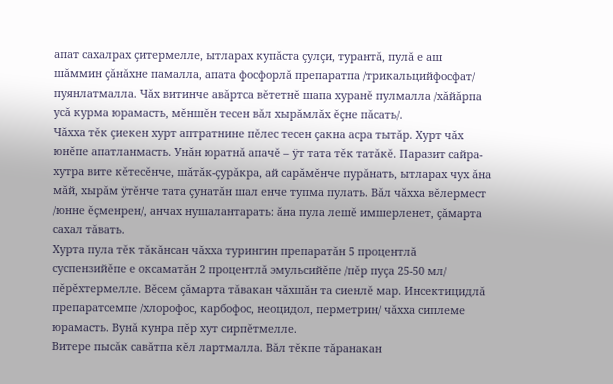апат сахалрах çитермелле, ытларах купăста çулçи, турантă, пулă е аш шăммин çăнăхне памалла, апата фосфорлă препаратпа /трикальцийфосфат/ пуянлатмалла. Чăх витинче авăртса вĕтетнĕ шапа хуранĕ пулмалла /хăйăрпа усă курма юрамасть, мĕншĕн тесен вăл хырăмлăх ĕçне пăсать/.
Чăхха тĕк çиекен хурт аптратнине пĕлес тесен çакна асра тытăр. Хурт чăх юнĕпе апатланмасть. Унăн юратнă апачĕ – ÿт тата тĕк татăкĕ. Паразит сайра-хутра вите кĕтесĕнче, шăтăк-çурăкра, ай сарăмĕнче пурăнать, ытларах чух ăна мăй, хырăм ÿтĕнче тата çунатăн шал енче тупма пулать. Вăл чăхха вĕлермест /юнне ĕçменрен/, анчах нушалантарать: ăна пула лешĕ имшерленет, çăмарта сахал тăвать.
Хурта пула тĕк тăкăнсан чăхха турингин препаратăн 5 процентлă суспензийĕпе е оксаматăн 2 процентлă эмульсийĕпе /пĕр пуçа 25-50 мл/ пĕрĕхтермелле. Вĕсем çăмарта тăвакан чăхшăн та сиенлĕ мар. Инсектицидлă препаратсемпе /хлорофос, карбофос, неоцидол, перметрин/ чăхха сиплеме юрамасть. Вунă кунра пĕр хут сирпĕтмелле.
Витере пысăк савăтпа кĕл лартмалла. Вăл тĕкпе тăранакан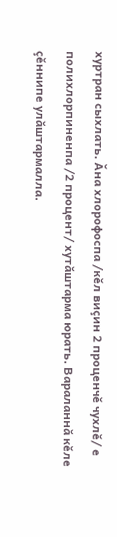хуртран сыхлать. Ăна хлорофоспа /кĕл виçин 2 проценчĕ чухлĕ/ е полихлорпиненпа /2 процент/ хутăштарма юрать. Вараланнă кĕле çĕннипе улăштармалла.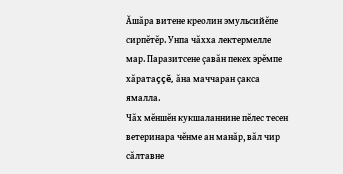Ăшăра витене креолин эмульсийĕпе сирпĕтĕр. Унпа чăхха лектермелле мар. Паразитсене çавăн пекех эрĕмпе хăратаççĕ, ăна маччаран çакса ямалла.
Чăх мĕншĕн кукшаланнине пĕлес тесен ветеринара чĕнме ан манăр, вăл чир сăлтавне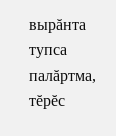вырăнта тупса палăртма, тĕрĕс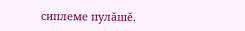сиплеме пулăшĕ.